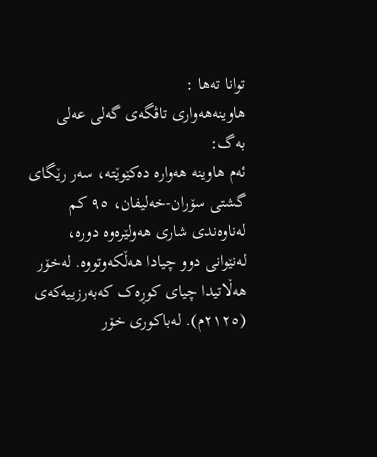توانا تەھا :
ھاوینەھەواری تاڤگەی گەلی عەلی بەگ:
ئەم ھاوینە ھەوارە دەکێوێتە، سەر رێگای گشتی سۆران-خەلیفان، ٩٥ کم لەناوەندی شاری ھەولێرەوە دورە، لەنێوانی دوو چیادا ھەڵکەوتووە. لەخۆر ھەڵاتیدا چیای کوڕەک کەبەرزییەکەی (٢١٢٥م). لەباکوری خۆر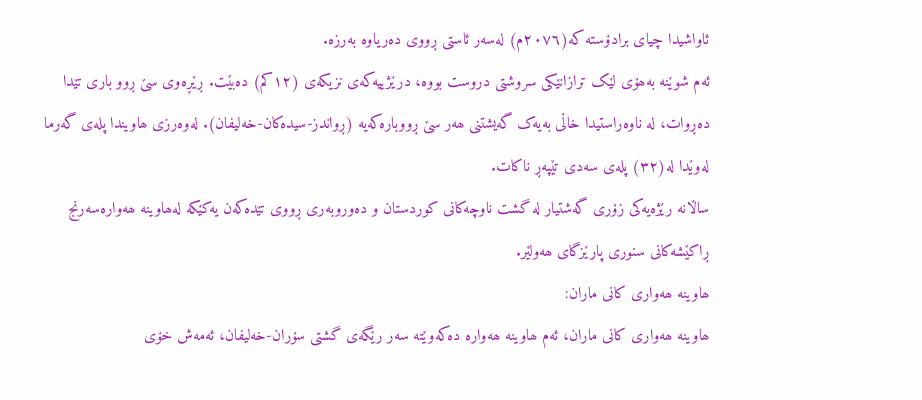ئاواشیدا چیای برادۆستە کە(٢٠٧٦م) لەسەر ئاستی ڕووی دەریاوە بەرزە.
ئەم شوێنە بەھۆی لێک ترازانێکی سروشتی دروست بووە، درێژییەکەی نزیکەی (١٢کم) دەبێت. ڕێڕەوی سێ ڕوو باری تێدا دەڕوات، لە ناوەراستیدا خاڵی بەیەک گەیشتنی ھەر سێ ڕووبارەکەیە (ڕواندز-سیدەکان-خەلیفان). لەوەرزی ھاویندا پلەی گەرما لەوێدا لە(٣٢) پلەی سەدی تێپەڕ ناکات.
ساڵانە رێژەیەکی زۆری گەشتیار لە گشت ناوچەکانی کوردستان و دەوروبەری ڕووی تێدەکەن یەکێکە لەھاوینە ھەوارەسەرنج ڕاکێشەکانی سنوری پارێزگای ھەولێر.
ھاوینە ھەواری کانی ماران:
ھاوینە ھەواری کانی ماران، ئەم ھاوینە ھەوارە دەکەوێتە سەر رێگەی گشتی سۆران-خەلیفان، ئەمەش خۆی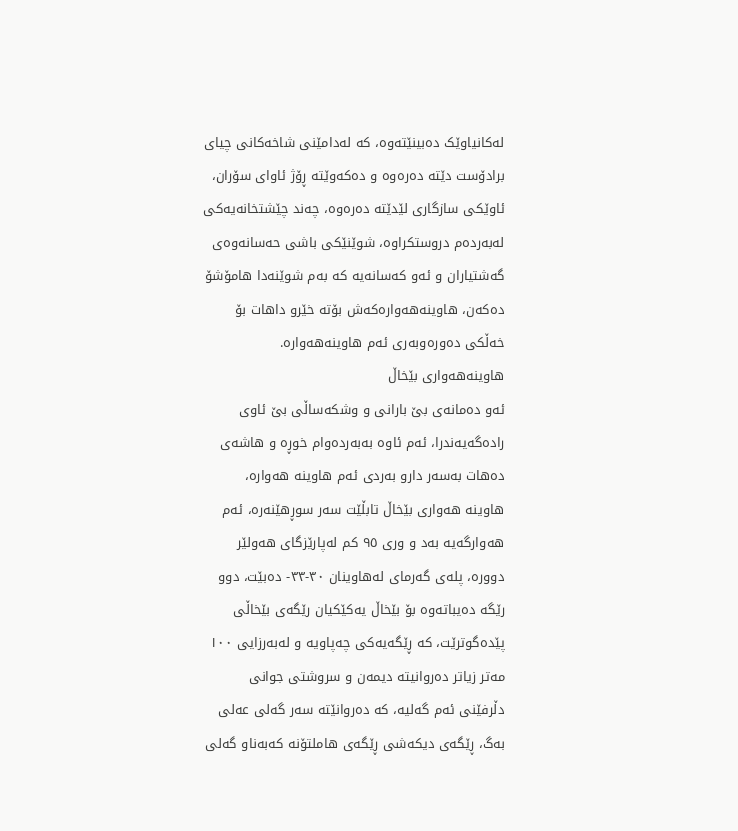لەکانیاوێک دەبینێتەوە، کە لەدامێنی شاخەکانی چیای برادۆست دێتە دەرەوە و دەکەوێتە ڕۆژ ئاوای سۆران، ئاوێکی سازگاری لێدێتە دەرەوە، چەند چێشتخانەیەکی لەبەردەم دروستکراوە، شوێنێکی باشی حەسانەوەی گەشتیاران و ئەو کەسانەیە کە بەم شوێنەدا ھامۆشۆ دەکەن، ھاوینەھەوارەکەش بۆتە خێرو داھات بۆ خەڵکی دەورەوبەری ئەم ھاوینەھەوارە.
ھاوینەھەواری بێخاڵ
ئەو دەمانەی بێ بارانی و وشکەساڵی بێ ئاوی رادەگەیەندرا، ئەم ئاوە بەبەردەوام خوڕە و ھاشەی دەھات بەسەر دارو بەردی ئەم ھاوینە ھەوارە، ھاوینە ھەواری بێخاڵ تابڵێت سەر سوڕھێنەرە، ئەم ھەوارگەیە بەد و وری ٩٥ کم لەپارێزگای ھەولێر دوورە، پلەی گەرمای لەھاوینان ٣٠-٣٣- دەبێت، دوو رێگە دەیباتەوە بۆ بێخاڵ یەکێکیان رێگەی بێخاڵی پێدەگوترێت، کە ڕێگەیەکی چەپاویە و لەبەرزایی ١٠٠ مەتر زیاتر دەروانیتە دیمەن و سروشتی جوانی دڵرفێنی ئەم گەلیە، کە دەروانێتە سەر گەلی عەلی بەگ، ڕێگەی دیکەشی ڕێگەی ھاملتۆنە کەبەناو گەلی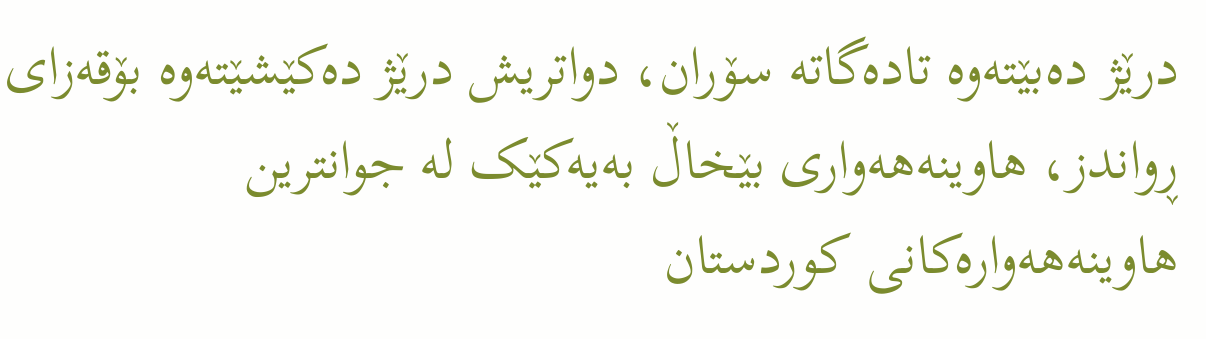درێژ دەبێتەوە تادەگاتە سۆران، دواتریش درێژ دەکێشێتەوە بۆقەزای ڕواندز، ھاوینەھەواری بێخاڵ بەیەکێک لە جوانترین ھاوینەھەوارەکانی کوردستان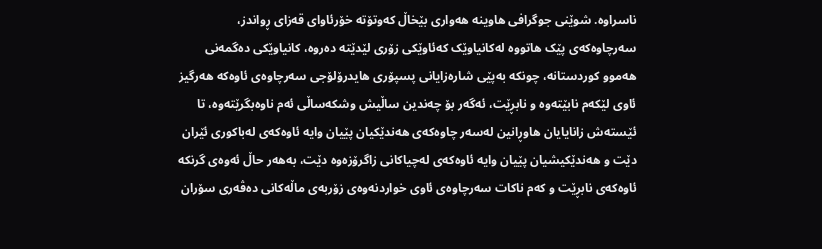ناسراوە. شوێنی جوگرافی ھاوینە ھەواری بێخاڵ کەوتۆتە خۆرئاوای قەزای ڕواندز، سەرچاوەکەی پێک ھاتووە لەکانیاوێک کەئاوێکی زۆری لێدێتە دەروە، کانیاوێکی دەگمەنی ھەموو کوردستانە، چونکە بەپێی شارەزایانی پسپۆری ھایدرۆلۆجی سەرچاوەی ئاوەکە ھەرگیز ئاوی لێکەم نابێتەوە و نابڕێت، ئەگەر بۆ چەندین ساڵیش وشکەساڵی ئەم ناوەبگرێتەوە، تا ئێستەش زانایایان ھاوڕانین لەسەر چاوەکەی ھەندێکیان پێیان وایە ئاوەکەی لەباکوری ئێران دێت و ھەندێکیشیان پێیان وایە ئاوەکەی لەچیاکانی زاگرۆزەوە دێت، بەھەر حاڵ ئەوەی گرنکە ئاوەکەی نابڕێت و کەم ناکات سەرچاوەی ئاوی خواردنەوەی زۆربەی ماڵەکانی دەڤەری سۆران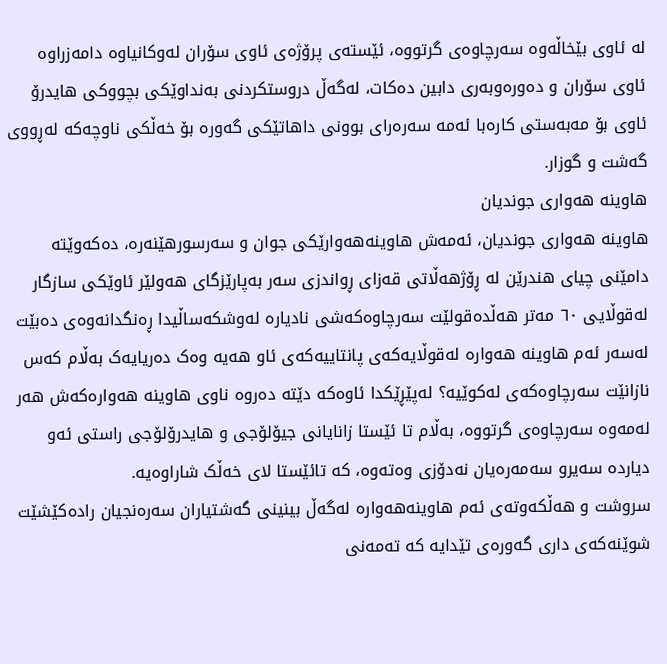لە ئاوی بێخاڵەوە سەرچاوەی گرتووە، ئێستەی پرۆژەی ئاوی سۆران لەوکانیاوە دامەزراوە ئاوی سۆران و دەورەوبەری دابین دەکات، لەگەڵ دروستکردنی بەنداوێکی بچووکی ھایدرۆ ئاوی بۆ مەبەستی کارەبا ئەمە سەرەرای بوونی داھاتێکی گەورە بۆ خەڵکی ناوچەکە لەڕووی گەشت و گوزار.
ھاوینە ھەواری جوندیان
ھاوینە ھەواری جوندیان، ئەمەش ھاوینەھەوارێکی جوان و سەرسورھێنەرە، دەکەوێتە دامێنی چیای ھندرێن لە ڕۆژھەڵاتی قەزای ڕواندزی سەر بەپارێزگای ھەولێر ئاوێکی سازگار لەقوڵایی ٦٠ مەتر ھەڵدەقولێت سەرچاوەکەشی نادیارە لەوشکەساڵیدا ڕەنگدانەوەی دەبێت لەسەر ئەم ھاوینە ھەوارە لەقوڵایەکەی پانتاییەکەی ئاو ھەیە وەک دەریایەک بەڵام کەس نازانێت سەرچاوەکەی لەکوێیە؟ لەپێڕێکدا ئاوەکە دێتە دەروە ناوی ھاوینە ھەوارەکەش ھەر لەمەوە سەرچاوەی گرتووە، بەڵام تا ئێستا زانایانی جیۆلۆجی و ھایدرۆلۆجی راستی ئەو دیاردە سەیرو سەمەرەیان نەدۆزی وەتەوە، کە تائێستا لای خەڵک شاراوەیە.
سروشت و ھەڵکەوتەی ئەم ھاوینەھەوارە لەگەڵ بینینی گەشتیاران سەرەنجیان رادەکێشێت شوێنەکەی داری گەورەی تێدایە کە تەمەنی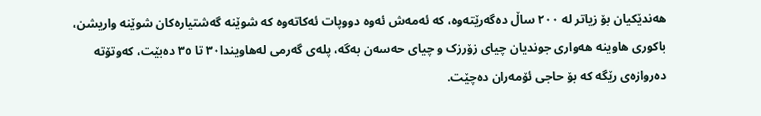ھەندێکیان بۆ زیاتر لە ٢٠٠ ساڵ دەگەرێتەوە، کە ئەمەش ئەوە دووپات ئەکاتەوە کە شوێنە گەشتیارەکان شوێنە واریشن، باکوری ھاوینە ھەواری جوندیان چیای زۆرزک و چیای حەسەن بەگە، پلەی گەرمی لەھاویندا٣٠ تا ٣٥ دەبێت، کەوتۆتە دەروازەی رێگە کە بۆ حاجی ئۆمەران دەچێت.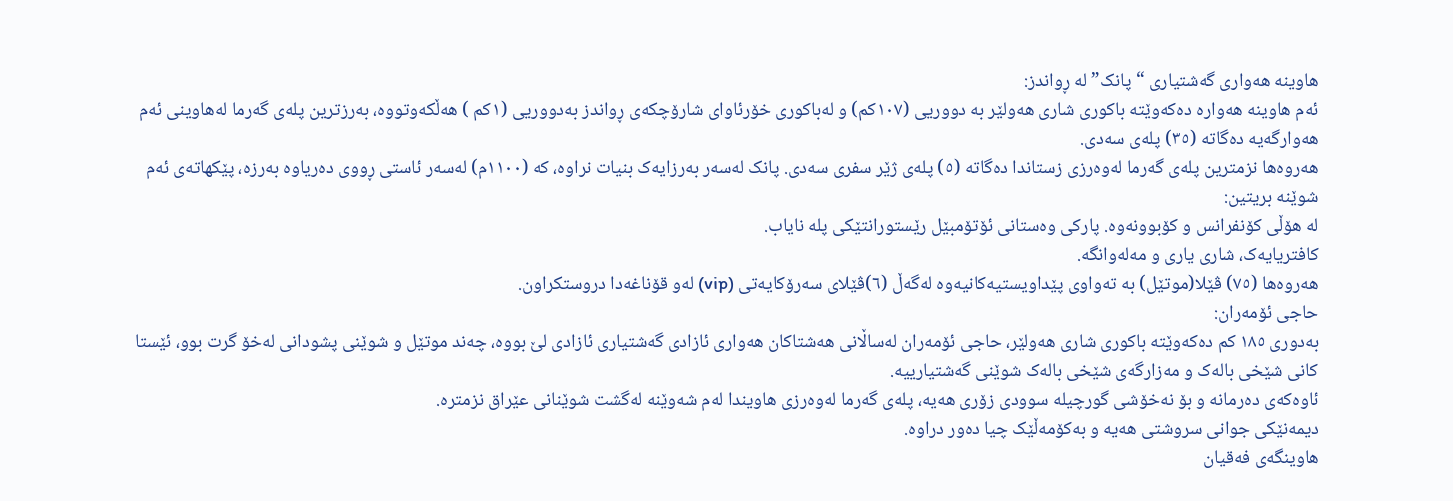ھاوینە ھەواری گەشتیاری “پانک” لە ڕواندز:
ئەم ھاوینە ھەوارە دەکەوێتە باکوری شاری ھەولێر بە دووریی (١٠٧کم) و لەباکوری خۆرئاوای شارۆچکەی ڕواندز بەدووریی (١کم ) ھەڵکەوتووە، بەرزترین پلەی گەرما لەھاوینی ئەم ھەوارگەیە دەگاتە (٣٥) پلەی سەدی.
ھەروەھا نزمترین پلەی گەرما لەوەرزی زستاندا دەگاتە (٥) پلەی ژێر سفری سەدی. پانک لەسەر بەرزایەک بنیات نراوە، کە (١١٠٠م) لەسەر ئاستی ڕووی دەریاوە بەرزە، پێکھاتەی ئەم شوێنە بریتین:
لە ھۆڵی کۆنفرانس و کۆبوونەوە. پارکی وەستانی ئۆتۆمبێل رێستورانتێکی پلە نایاب.
کافتریایەک، شاری یاری و مەلەوانگە.
ھەروەھا (٧٥) ڤێلا(موتێل) بە تەواوی پێداویستیەکانیەوە لەگەڵ (٦)ڤێلای سەرۆکایەتی (vip) لەو قۆناغەدا دروستکراون.
حاجی ئۆمەران:
بەدوری ١٨٥ کم دەکەوێتە باکوری شاری ھەولێر، حاجی ئۆمەران لەساڵانی ھەشتاکان ھەواری ئازادی گەشتیاری ئازادی لێ بووە، چەند موتێل و شوێنی پشودانی لەخۆ گرت بوو، ئێستا کانی شێخی بالەک و مەزارگەی شێخی بالەک شوێنی گەشتیارییە.
ئاوەکەی دەرمانە و بۆ نەخۆشی گورچیلە سوودی زۆری ھەیە، پلەی گەرما لەوەرزی ھاویندا لەم شەوێنە لەگشت شوێنانی عێراق نزمترە.
دیمەنێکی جوانی سروشتی ھەیە و بەکۆمەڵێک چیا دەور دراوە.
ھاوینگەی فەقیان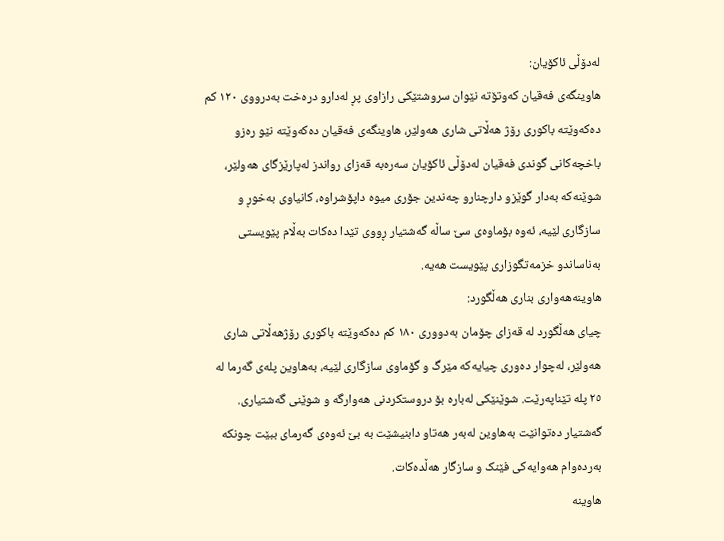لەدۆڵی ئاکۆیان:
ھاوینگەی فەقیان کەوتۆتە نێوان سروشتێکی رازاوی پڕ لەدارو درەخت بەدرووی ١٢٠ کم دەکەوێتە باکوری رۆژ ھەڵاتی شاری ھەولێر، ھاوینگەی فەقیان دەکەوێتە نێو رەزو باخچەکانی گوندی فەقیان لەدۆڵی ئاکۆیان سەرەبە قەزای رواندز لەپارێزگای ھەولێر، شوێنەکە بەدار گوێزو دارچنارو چەندین جۆری میوە داپۆشراوە، کانیاوی بەخوڕ و سازگاری لێیە، ئەوە بۆماوەی سێ ساڵە گەشتیار ڕووی تێدا دەکات بەڵام پێویستی بەناساندو خزمەتگوزاری پێویست ھەیە.
ھاوینەھەواری بناری ھەڵگورد:
چیای ھەڵگورد لە قەزای چۆمان بەدووری ١٨٠ کم دەکەوێتە باکوری رۆژھەڵاتی شاری ھەولێر، لەچوار دەوری چیایەکە مێرگ و گۆماوی سازگاری لێیە، بەھاوین پلەی گەرما لە ٢٥ پلە تێناپەرێت. شوێنێکی لەبارە بۆ دروستکردنی ھەوارگە و شوێنی گەشتیاری. گەشتیار دەتوانێت بەھاوین لەبەر ھەتاو دابنیشێت بە بێ ئەوەی گەرمای ببێت چونکە بەردەوام ھەوایەکی فێنک و سازگار ھەڵدەکات.
ھاوینە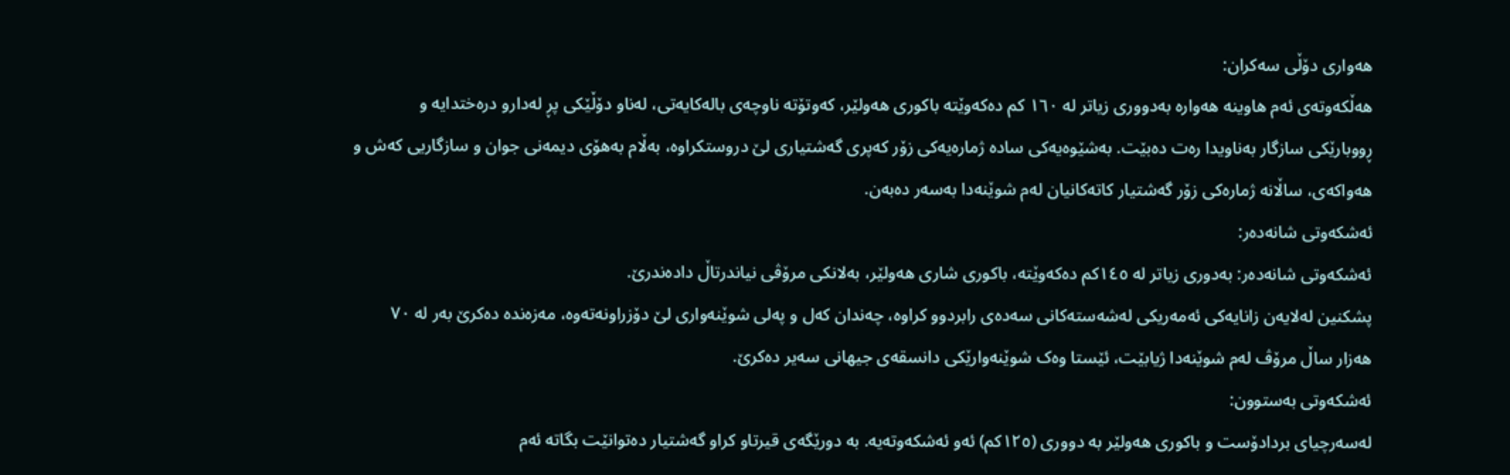ھەواری دۆڵی سەکران:
ھەڵکەوتەی ئەم ھاوینە ھەوارە بەدووری زیاتر لە ١٦٠ کم دەکەوێتە باکوری ھەولێر، کەوتۆتە ناوچەی بالەکایەتی، لەناو دۆڵێکی پڕ لەدارو درەختدایە و ڕووبارێکی سازگار بەناویدا رەت دەبێت. بەشێوەیەکی سادە ژمارەیەکی زۆر کەپری گەشتیاری لێ دروستکراوە، بەڵام بەھۆی دیمەنی جوان و سازگاریی کەش و ھەواکەی، ساڵانە ژمارەکی زۆر گەشتیار کاتەکانیان لەم شوێنەدا بەسەر دەبەن.
ئەشکەوتی شانەدەر:
ئەشکەوتی شانەدەر: بەدوری زیاتر لە ١٤٥کم دەکەوێتە، باکوری شاری ھەولێر، بەلانکی مرۆڤی نیاندرتاڵ دادەندرێ.
پشکنین لەلایەن زانایەکی ئەمەریکی لەشەستەکانی سەدەی رابردوو کراوە، چەندان کەل و پەلی شوێنەواری لێ دۆزراونەتەوە، مەزەندە دەکرێ بەر لە ٧٠ ھەزار ساڵ مرۆڤ لەم شوێنەدا ژیابێت، ئێستا وەک شوێنەوارێکی دانسقەی جیھانی سەیر دەکرێ.
ئەشکەوتی بەستوون:
لەسەرچیای بردادۆست و باکوری ھەولێر بە دووری (١٢٥کم) ئەو ئەشکەوتەیە. بە دورێگەی قیرتاو کراو گەشتیار دەتوانێت بگاتە ئەم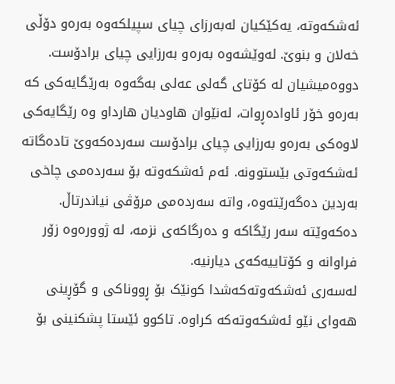ئەشکەوتە، یەکێکیان لەبەرزای چیای سپیلکەوە بەرەو دۆڵی خەلان و بنوێ. لەوێشەوە بەرەو بەرزایی چیای برادۆست. دووەمیشیان لە کۆتای گەلی عەلی بەگەوە بەرێگایەکی کە بەرەو خۆر ئاوادەڕوات، لەنێوان ھاودیان ھارداو وە رێگایەکی لاوەکی بەرەو بەرزایی چیای برادۆست سەردەکەوێ تادەگاتە ئەشکەوتی بێستوونە. ئەم ئەشکەوتە بۆ سەردەمی چاخی بەردین دەگەرێتەوە، واتە سەردەمی مرۆڤی نیاندرتاڵ. دەکەوێتە سەر رێگاکە و دەرگاکەی نزمە، لە ژوورەوە زۆر فراوانە و کۆتاییەکەی دیارنیە.
لەسەری ئەشکەوتەکەشدا کونێک بۆ ڕووناکی و گۆڕینی ھەوای نێو ئەشکەوتەکە کراوە. تاکوو ئێستا پشکنینی بۆ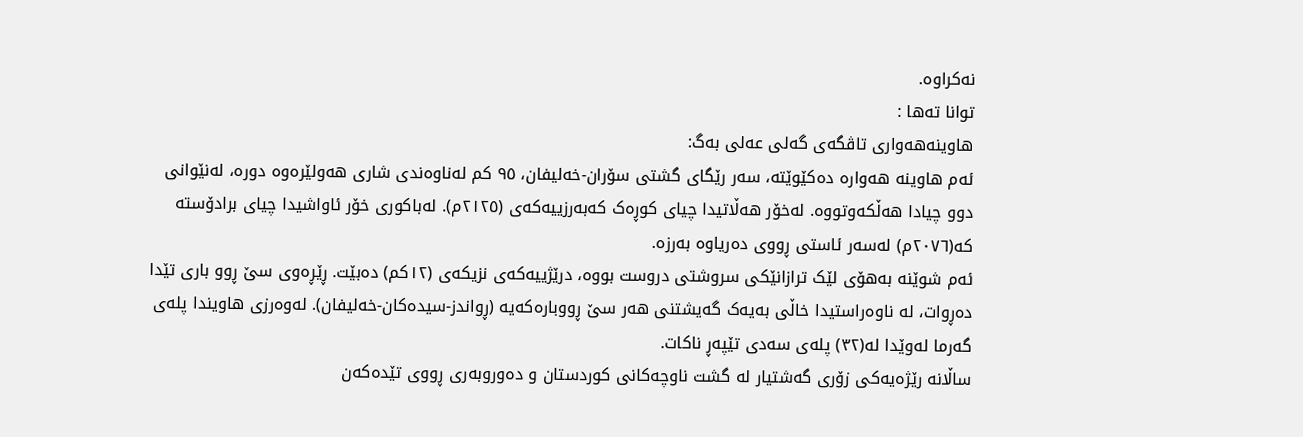نەکراوە.
توانا تەھا :
ھاوینەھەواری تاڤگەی گەلی عەلی بەگ:
ئەم ھاوینە ھەوارە دەکێوێتە، سەر رێگای گشتی سۆران-خەلیفان، ٩٥ کم لەناوەندی شاری ھەولێرەوە دورە، لەنێوانی دوو چیادا ھەڵکەوتووە. لەخۆر ھەڵاتیدا چیای کوڕەک کەبەرزییەکەی (٢١٢٥م). لەباکوری خۆر ئاواشیدا چیای برادۆستە کە(٢٠٧٦م) لەسەر ئاستی ڕووی دەریاوە بەرزە.
ئەم شوێنە بەھۆی لێک ترازانێکی سروشتی دروست بووە، درێژییەکەی نزیکەی (١٢کم) دەبێت. ڕێڕەوی سێ ڕوو باری تێدا دەڕوات، لە ناوەراستیدا خاڵی بەیەک گەیشتنی ھەر سێ ڕووبارەکەیە (ڕواندز-سیدەکان-خەلیفان). لەوەرزی ھاویندا پلەی گەرما لەوێدا لە(٣٢) پلەی سەدی تێپەڕ ناکات.
ساڵانە رێژەیەکی زۆری گەشتیار لە گشت ناوچەکانی کوردستان و دەوروبەری ڕووی تێدەکەن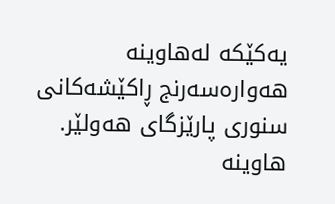یەکێکە لەھاوینە ھەوارەسەرنج ڕاکێشەکانی سنوری پارێزگای ھەولێر.
ھاوینە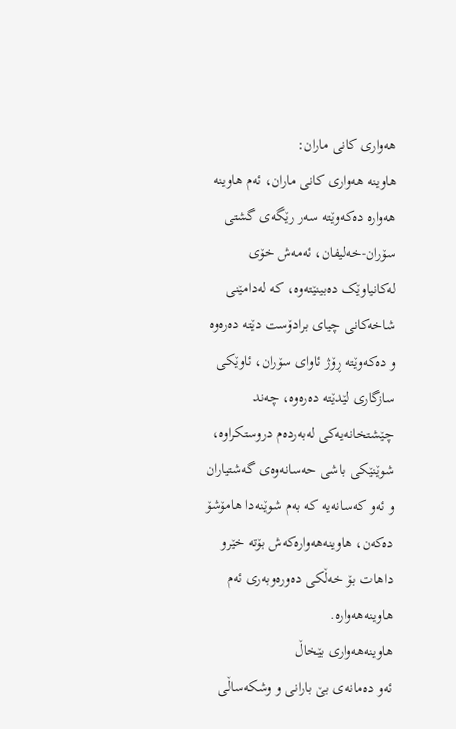ھەواری کانی ماران:
ھاوینە ھەواری کانی ماران، ئەم ھاوینە ھەوارە دەکەوێتە سەر رێگەی گشتی سۆران-خەلیفان، ئەمەش خۆی لەکانیاوێک دەبینێتەوە، کە لەدامێنی شاخەکانی چیای برادۆست دێتە دەرەوە و دەکەوێتە ڕۆژ ئاوای سۆران، ئاوێکی سازگاری لێدێتە دەرەوە، چەند چێشتخانەیەکی لەبەردەم دروستکراوە، شوێنێکی باشی حەسانەوەی گەشتیاران و ئەو کەسانەیە کە بەم شوێنەدا ھامۆشۆ دەکەن، ھاوینەھەوارەکەش بۆتە خێرو داھات بۆ خەڵکی دەورەوبەری ئەم ھاوینەھەوارە.
ھاوینەھەواری بێخاڵ
ئەو دەمانەی بێ بارانی و وشکەساڵی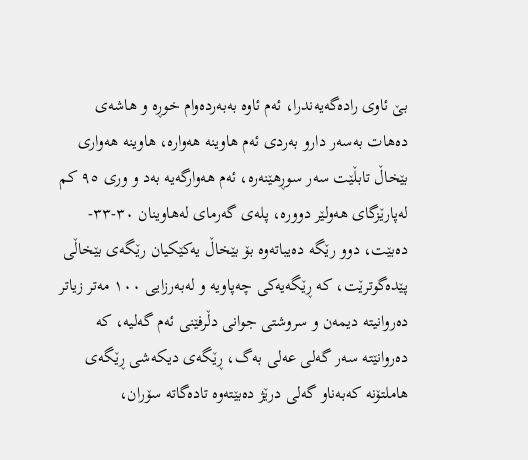بێ ئاوی رادەگەیەندرا، ئەم ئاوە بەبەردەوام خوڕە و ھاشەی دەھات بەسەر دارو بەردی ئەم ھاوینە ھەوارە، ھاوینە ھەواری بێخاڵ تابڵێت سەر سوڕھێنەرە، ئەم ھەوارگەیە بەد و وری ٩٥ کم لەپارێزگای ھەولێر دوورە، پلەی گەرمای لەھاوینان ٣٠-٣٣- دەبێت، دوو رێگە دەیباتەوە بۆ بێخاڵ یەکێکیان رێگەی بێخاڵی پێدەگوترێت، کە ڕێگەیەکی چەپاویە و لەبەرزایی ١٠٠ مەتر زیاتر دەروانیتە دیمەن و سروشتی جوانی دڵرفێنی ئەم گەلیە، کە دەروانێتە سەر گەلی عەلی بەگ، ڕێگەی دیکەشی ڕێگەی ھاملتۆنە کەبەناو گەلی درێژ دەبێتەوە تادەگاتە سۆران،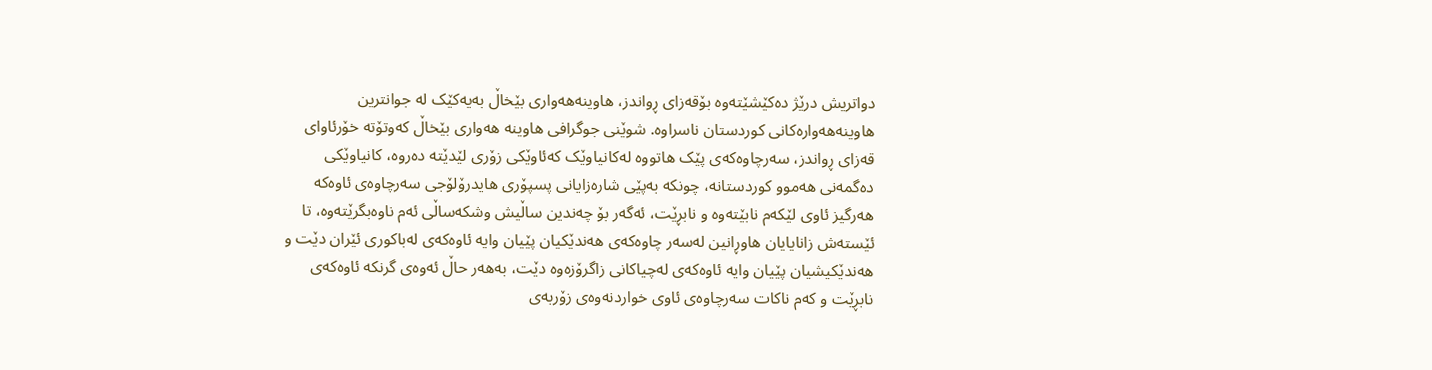دواتریش درێژ دەکێشێتەوە بۆقەزای ڕواندز، ھاوینەھەواری بێخاڵ بەیەکێک لە جوانترین ھاوینەھەوارەکانی کوردستان ناسراوە. شوێنی جوگرافی ھاوینە ھەواری بێخاڵ کەوتۆتە خۆرئاوای قەزای ڕواندز، سەرچاوەکەی پێک ھاتووە لەکانیاوێک کەئاوێکی زۆری لێدێتە دەروە، کانیاوێکی دەگمەنی ھەموو کوردستانە، چونکە بەپێی شارەزایانی پسپۆری ھایدرۆلۆجی سەرچاوەی ئاوەکە ھەرگیز ئاوی لێکەم نابێتەوە و نابڕێت، ئەگەر بۆ چەندین ساڵیش وشکەساڵی ئەم ناوەبگرێتەوە، تا ئێستەش زانایایان ھاوڕانین لەسەر چاوەکەی ھەندێکیان پێیان وایە ئاوەکەی لەباکوری ئێران دێت و ھەندێکیشیان پێیان وایە ئاوەکەی لەچیاکانی زاگرۆزەوە دێت، بەھەر حاڵ ئەوەی گرنکە ئاوەکەی نابڕێت و کەم ناکات سەرچاوەی ئاوی خواردنەوەی زۆربەی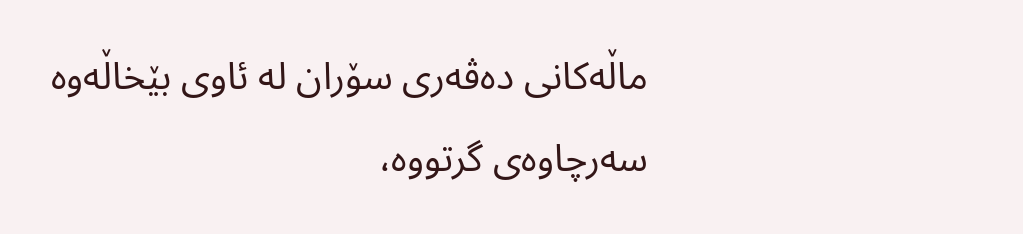ماڵەکانی دەڤەری سۆران لە ئاوی بێخاڵەوە سەرچاوەی گرتووە،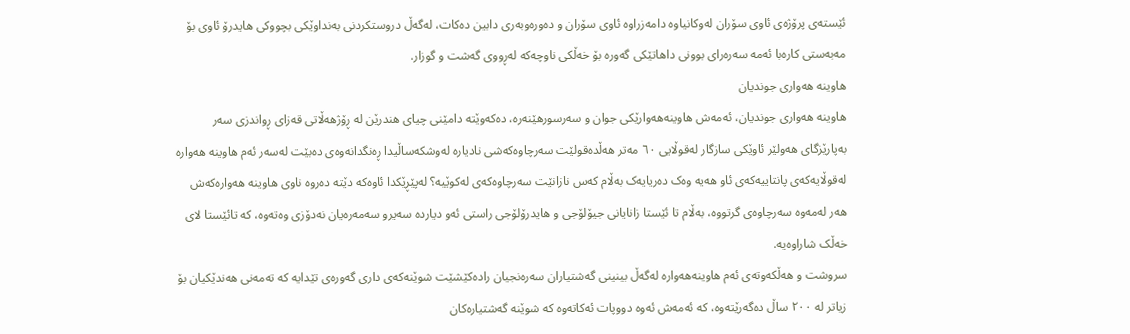ئێستەی پرۆژەی ئاوی سۆران لەوکانیاوە دامەزراوە ئاوی سۆران و دەورەوبەری دابین دەکات، لەگەڵ دروستکردنی بەنداوێکی بچووکی ھایدرۆ ئاوی بۆ مەبەستی کارەبا ئەمە سەرەرای بوونی داھاتێکی گەورە بۆ خەڵکی ناوچەکە لەڕووی گەشت و گوزار.
ھاوینە ھەواری جوندیان
ھاوینە ھەواری جوندیان، ئەمەش ھاوینەھەوارێکی جوان و سەرسورھێنەرە، دەکەوێتە دامێنی چیای ھندرێن لە ڕۆژھەڵاتی قەزای ڕواندزی سەر بەپارێزگای ھەولێر ئاوێکی سازگار لەقوڵایی ٦٠ مەتر ھەڵدەقولێت سەرچاوەکەشی نادیارە لەوشکەساڵیدا ڕەنگدانەوەی دەبێت لەسەر ئەم ھاوینە ھەوارە لەقوڵایەکەی پانتاییەکەی ئاو ھەیە وەک دەریایەک بەڵام کەس نازانێت سەرچاوەکەی لەکوێیە؟ لەپێڕێکدا ئاوەکە دێتە دەروە ناوی ھاوینە ھەوارەکەش ھەر لەمەوە سەرچاوەی گرتووە، بەڵام تا ئێستا زانایانی جیۆلۆجی و ھایدرۆلۆجی راستی ئەو دیاردە سەیرو سەمەرەیان نەدۆزی وەتەوە، کە تائێستا لای خەڵک شاراوەیە.
سروشت و ھەڵکەوتەی ئەم ھاوینەھەوارە لەگەڵ بینینی گەشتیاران سەرەنجیان رادەکێشێت شوێنەکەی داری گەورەی تێدایە کە تەمەنی ھەندێکیان بۆ زیاتر لە ٢٠٠ ساڵ دەگەرێتەوە، کە ئەمەش ئەوە دووپات ئەکاتەوە کە شوێنە گەشتیارەکان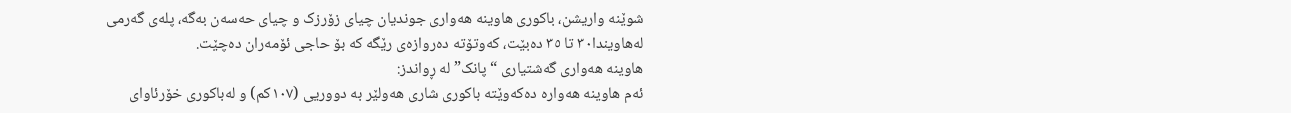شوێنە واریشن، باکوری ھاوینە ھەواری جوندیان چیای زۆرزک و چیای حەسەن بەگە، پلەی گەرمی لەھاویندا٣٠ تا ٣٥ دەبێت، کەوتۆتە دەروازەی رێگە کە بۆ حاجی ئۆمەران دەچێت.
ھاوینە ھەواری گەشتیاری “پانک” لە ڕواندز:
ئەم ھاوینە ھەوارە دەکەوێتە باکوری شاری ھەولێر بە دووریی (١٠٧کم) و لەباکوری خۆرئاوای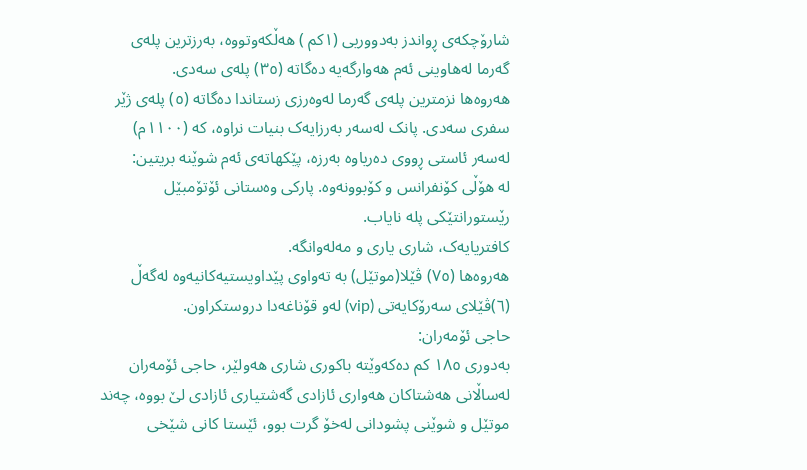شارۆچکەی ڕواندز بەدووریی (١کم ) ھەڵکەوتووە، بەرزترین پلەی گەرما لەھاوینی ئەم ھەوارگەیە دەگاتە (٣٥) پلەی سەدی.
ھەروەھا نزمترین پلەی گەرما لەوەرزی زستاندا دەگاتە (٥) پلەی ژێر سفری سەدی. پانک لەسەر بەرزایەک بنیات نراوە، کە (١١٠٠م) لەسەر ئاستی ڕووی دەریاوە بەرزە، پێکھاتەی ئەم شوێنە بریتین:
لە ھۆڵی کۆنفرانس و کۆبوونەوە. پارکی وەستانی ئۆتۆمبێل رێستورانتێکی پلە نایاب.
کافتریایەک، شاری یاری و مەلەوانگە.
ھەروەھا (٧٥) ڤێلا(موتێل) بە تەواوی پێداویستیەکانیەوە لەگەڵ (٦)ڤێلای سەرۆکایەتی (vip) لەو قۆناغەدا دروستکراون.
حاجی ئۆمەران:
بەدوری ١٨٥ کم دەکەوێتە باکوری شاری ھەولێر، حاجی ئۆمەران لەساڵانی ھەشتاکان ھەواری ئازادی گەشتیاری ئازادی لێ بووە، چەند موتێل و شوێنی پشودانی لەخۆ گرت بوو، ئێستا کانی شێخی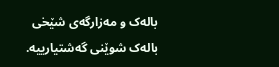بالەک و مەزارگەی شێخی بالەک شوێنی گەشتیارییە.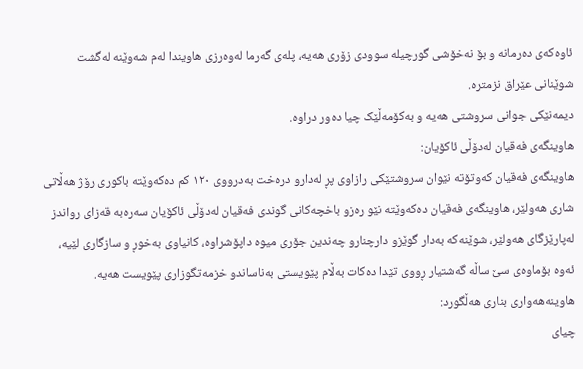ئاوەکەی دەرمانە و بۆ نەخۆشی گورچیلە سوودی زۆری ھەیە، پلەی گەرما لەوەرزی ھاویندا لەم شەوێنە لەگشت شوێنانی عێراق نزمترە.
دیمەنێکی جوانی سروشتی ھەیە و بەکۆمەڵێک چیا دەور دراوە.
ھاوینگەی فەقیان لەدۆڵی ئاکۆیان:
ھاوینگەی فەقیان کەوتۆتە نێوان سروشتێکی رازاوی پڕ لەدارو درەخت بەدرووی ١٢٠ کم دەکەوێتە باکوری رۆژ ھەڵاتی شاری ھەولێر، ھاوینگەی فەقیان دەکەوێتە نێو رەزو باخچەکانی گوندی فەقیان لەدۆڵی ئاکۆیان سەرەبە قەزای رواندز لەپارێزگای ھەولێر، شوێنەکە بەدار گوێزو دارچنارو چەندین جۆری میوە داپۆشراوە، کانیاوی بەخوڕ و سازگاری لێیە، ئەوە بۆماوەی سێ ساڵە گەشتیار ڕووی تێدا دەکات بەڵام پێویستی بەناساندو خزمەتگوزاری پێویست ھەیە.
ھاوینەھەواری بناری ھەڵگورد:
چیای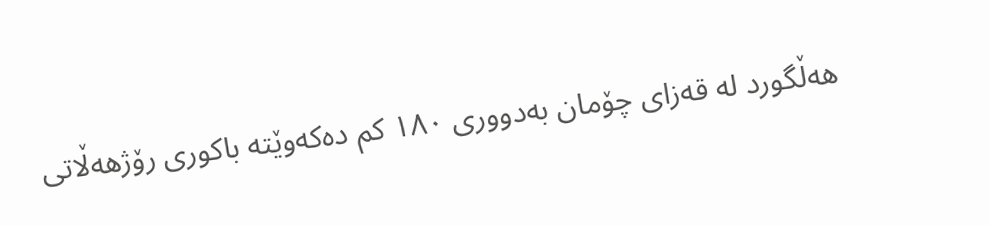ھەڵگورد لە قەزای چۆمان بەدووری ١٨٠ کم دەکەوێتە باکوری رۆژھەڵاتی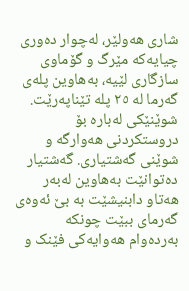شاری ھەولێر، لەچوار دەوری چیایەکە مێرگ و گۆماوی سازگاری لێیە، بەھاوین پلەی گەرما لە ٢٥ پلە تێناپەرێت. شوێنێکی لەبارە بۆ دروستکردنی ھەوارگە و شوێنی گەشتیاری. گەشتیار دەتوانێت بەھاوین لەبەر ھەتاو دابنیشێت بە بێ ئەوەی گەرمای ببێت چونکە بەردەوام ھەوایەکی فێنک و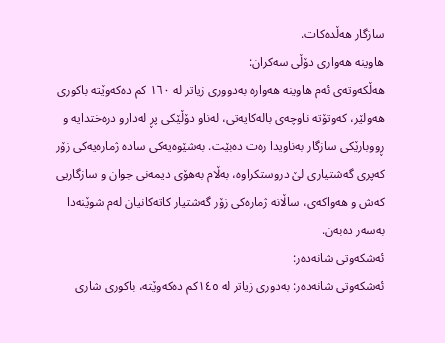سازگار ھەڵدەکات.
ھاوینە ھەواری دۆڵی سەکران:
ھەڵکەوتەی ئەم ھاوینە ھەوارە بەدووری زیاتر لە ١٦٠ کم دەکەوێتە باکوری ھەولێر، کەوتۆتە ناوچەی بالەکایەتی، لەناو دۆڵێکی پڕ لەدارو درەختدایە و ڕووبارێکی سازگار بەناویدا رەت دەبێت. بەشێوەیەکی سادە ژمارەیەکی زۆر کەپری گەشتیاری لێ دروستکراوە، بەڵام بەھۆی دیمەنی جوان و سازگاریی کەش و ھەواکەی، ساڵانە ژمارەکی زۆر گەشتیار کاتەکانیان لەم شوێنەدا بەسەر دەبەن.
ئەشکەوتی شانەدەر:
ئەشکەوتی شانەدەر: بەدوری زیاتر لە ١٤٥کم دەکەوێتە، باکوری شاری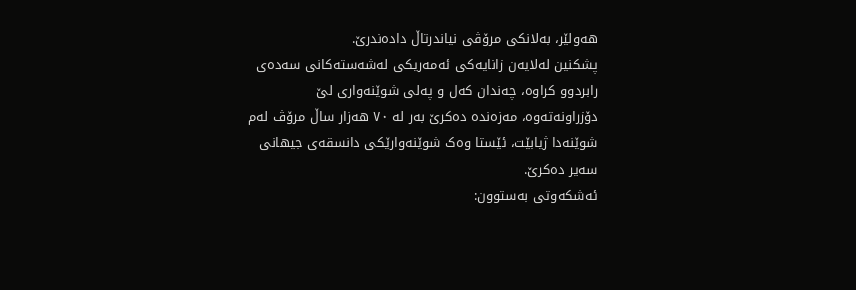ھەولێر، بەلانکی مرۆڤی نیاندرتاڵ دادەندرێ.
پشکنین لەلایەن زانایەکی ئەمەریکی لەشەستەکانی سەدەی رابردوو کراوە، چەندان کەل و پەلی شوێنەواری لێ دۆزراونەتەوە، مەزەندە دەکرێ بەر لە ٧٠ ھەزار ساڵ مرۆڤ لەم شوێنەدا ژیابێت، ئێستا وەک شوێنەوارێکی دانسقەی جیھانی سەیر دەکرێ.
ئەشکەوتی بەستوون: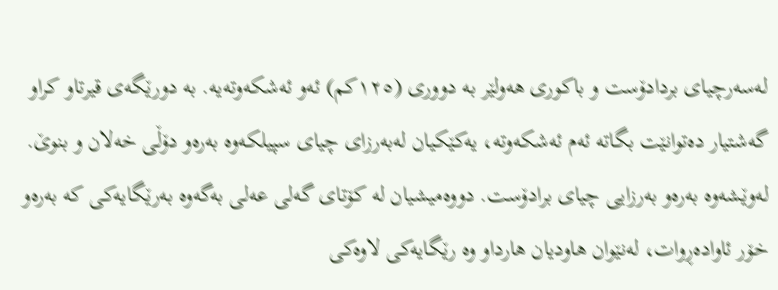لەسەرچیای بردادۆست و باکوری ھەولێر بە دووری (١٢٥کم) ئەو ئەشکەوتەیە. بە دورێگەی قیرتاو کراو گەشتیار دەتوانێت بگاتە ئەم ئەشکەوتە، یەکێکیان لەبەرزای چیای سپیلکەوە بەرەو دۆڵی خەلان و بنوێ. لەوێشەوە بەرەو بەرزایی چیای برادۆست. دووەمیشیان لە کۆتای گەلی عەلی بەگەوە بەرێگایەکی کە بەرەو خۆر ئاوادەڕوات، لەنێوان ھاودیان ھارداو وە رێگایەکی لاوەکی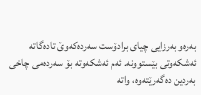بەرەو بەرزایی چیای برادۆست سەردەکەوێ تادەگاتە ئەشکەوتی بێستوونە. ئەم ئەشکەوتە بۆ سەردەمی چاخی بەردین دەگەرێتەوە، واتە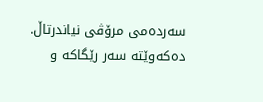سەردەمی مرۆڤی نیاندرتاڵ. دەکەوێتە سەر رێگاکە و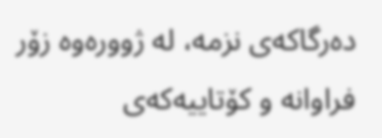دەرگاکەی نزمە، لە ژوورەوە زۆر فراوانە و کۆتاییەکەی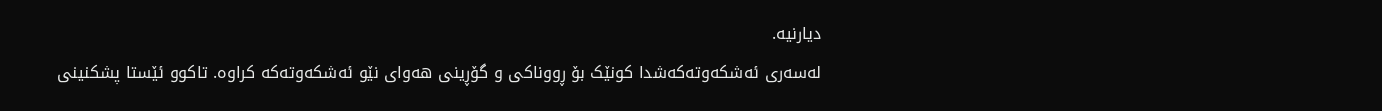دیارنیە.
لەسەری ئەشکەوتەکەشدا کونێک بۆ ڕووناکی و گۆڕینی ھەوای نێو ئەشکەوتەکە کراوە. تاکوو ئێستا پشکنینی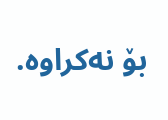بۆ نەکراوە.